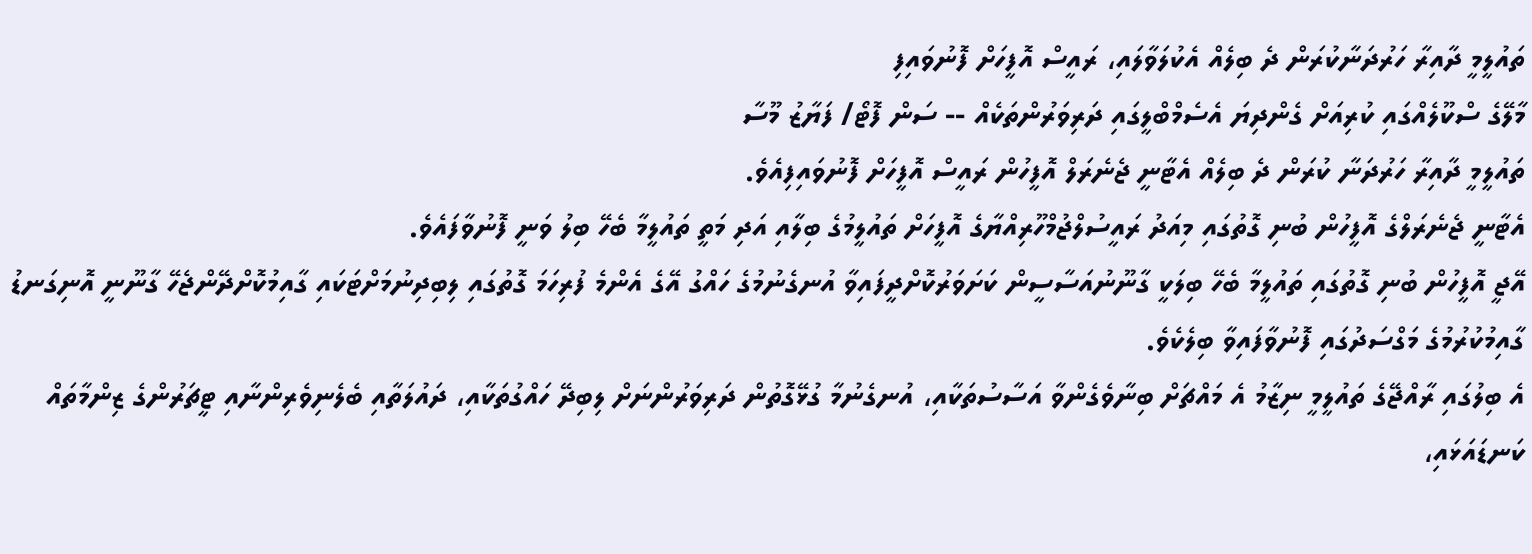ތައުލީމީ ދާއިރާ ހަރުދަނާކުރަން ދެ ބިލެއް އެކުލަވާލައި، ރައީސް އޮފީހަށް ފޮނުވައިފި
މާލޭގެ ސްކޫލެއްގައި ކުރިއަށް ގެންދިޔަ އެސެމްބްލީގައި ދަރިވަރުންތަކެއް -- ސަން ފޮޓޯ/ ފަޔާޒު މޫސާ
ތައުލީމީ ދާއިރާ ހަރުދަނާ ކުރަން ދެ ބިލެއް އެޓާނީ ޖެނެރަލް އޮފީހުން ރައީސް އޮފީހަށް ފޮނުވައިފިއެވެ.
އެޓާނީ ޖެނެރަލްގެ އޮފީހުން ބުނި ގޮތުގައި މިއަދު ރައީސުލްޖުމްހޫރިއްޔާގެ އޮފީހަށް ތައުލީމުގެ ބިލާއި އަދި މަތީ ތައުލީމާ ބެހޭ ބިލު ވަނީ ފޮނުވާފައެވެ.
އޭޖީ އޮފީހުން ބުނި ގޮތުގައި ތައުލީމާ ބެހޭ ބިލަކީ ގާނޫނުއަސާސީން ކަށަވަރުކޮށްދީފައިވާ އުނގެނުމުގެ ހައްގު އޭގެ އެންމެ ފުރިހަމަ ގޮތުގައި ލިބިދިނުމަށްޓަކައި ގާއިމުކޮށްދޭންޖެހޭ ގާނޫނީ އޮނިގަނޑު ގާއިމުކުރުމުގެ މަގްސަދުގައި ފޮނުވާފައިވާ ބިލެކެވެ.
އެ ބިލުގައި ރާއްޖޭގެ ތައުލީމީ ނިޒާމު އެ މައްޗަށް ބިނާވެގެންވާ އަސާސުތަކާއި، އުނގެނުމާ ގުޅޭގޮތުން ދަރިވަރުންނަށް ލިބިދޭ ހައްގުތަކާއި، ދައުލަތާއި ބެލެނިވެރިންނާއި ޓީޗަރުންގެ ޒިންމާތައް ކަނޑައަޅައި،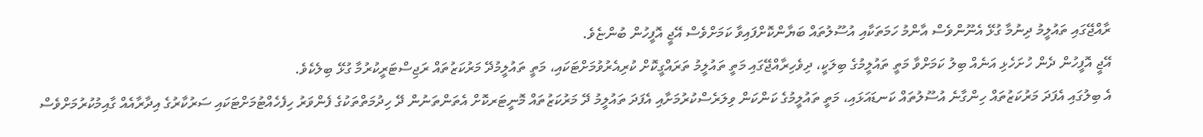ރާއްޖޭގައި ތައުލީމު ދިނުމާ ގުޅޭ އެނޫންވެސް އާންމު ހަމަތަކާއި އުސޫލުތައް ބަޔާންކޮށްފައިވާ ކަމަށްވެސް އޭޖީ އޮފީހުން ބުންޏެވެ.
އޭޖީ އޮފީހުން ދެން ހުށަހެޅި އަނެއް ބިލު ކަމަށްވާ މަތީ ތައުލީމުގެ ބިލަކީ، ދިވެހިރާއްޖޭގައި މަތީ ތައުލީމު ތަރައްގީކޮށް ކުރިއެރުވުމަށްޓަކައި، މަތީ ތައުލީމުދޭ މަރުކަޒުތައް ރަޖިސްޓަރީކުރުމާ ގުޅޭ ބިލެކެވެ.
އެ ބިލުގައި އެފަދަ މަރުކަޒުތައް ހިންގާނެ އުސޫލުތައް ކަނޑައަޅައި، މަތީ ތައުލީމުގެ ކަންކަން ވިލަރެސްކުރުމަށާއި އެފަދަ ތައުލީމު ދޭ މަރުކަޒުތައް މޮނީޓަރކޮށް އެތަންތަނުން ދޭ ހިދުމަތްތަކުގެ ފެންވަރު ހިފެހެއްޓުމަށްޓަކައި ސަރުކާރުގެ އިދާރާއެއް ގާއިމުކުރުމަށްވެސް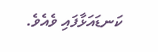ކަނޑައަޅާފައި ވެއެވެ.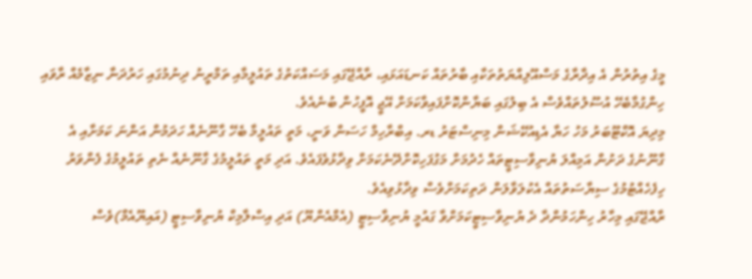މީގެ އިތުރުން އެ އިދާރާގެ މަސްއޫލިއްޔަތުތަކާއި ބާރުތައް ކަނޑައަޅައި، ރާއްޖޭގައި މަސައްކަތުގެ ތައުލީމާއި ތަމްރީނު ދިނުމުގައި ހަރުދަނާ ނިޒާމެއް ރާވައި ހިންގުމާބެހޭ އުސޫލުތައްވެސް އެ ބިލުގައި ބަޔާންކޮށްފައިވާކަމަށް އޭޖީ އޮފީހުން ބުނެއެވެ.
މިދިޔަ އޮކްޓޫބަރު މަހު ހަޔާ އެޑިއުކޭޝަން މިނިސްޓަރު ޑރ. އިބްރާހިމް ހަސަން ވަނީ، މަތީ ތައުލީމާ ބެހޭ ގާނޫނެއް ހަދަމުން އަންނަ ކަމަށާއި އެ ގާނޫނުގެ ދަށުން އަމިއްލަ ޔުނިވާސިޓީތައް ހެދުމަށް މަގުފަހިކޮށްދޭނެކަމަށް ވިދާޅުވެފައެވެ. އަދި މަތީ ތައުލީމުގެ ގާނޫނެއް ނެތި ތައުލީމުގެ ފެންވަރު ހިފެހެއްޓުމުގެ ސިޔާސަތުތައް އެކުލަވާލަން ދަތިކަމަށްވެސް ވިދާޅުވިއެވެ.
ރާއްޖޭގައި މިހާރު ހިންހަމުންދާ ދެ ޔުނިވާސިޓީކަމަށްވާ ގައުމީ ޔުނިވާސިޓީ (އެމްއެންޔޫ) އަދި އިސްލާމިކް ޔުނިވާސިޓީ (އައިޔޫއެމް)ވެސް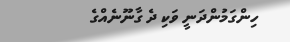ހިންގަމުންދަނީ ވަކި ދެ ގާނޫނެއްގެ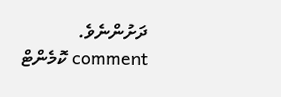ދަށުންނެވެ.
comment ކޮމެންޓް